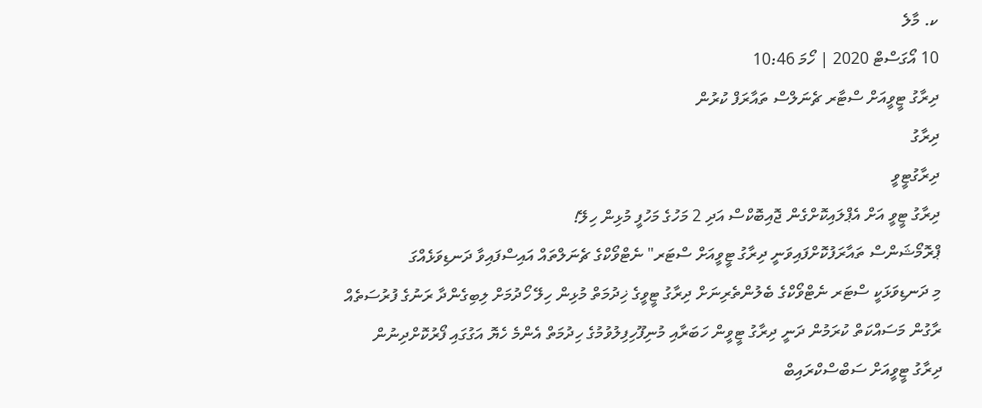ކ. މާލެ
10 އޯގަސްޓް 2020 | ހޯމަ 10:46
ދިރާގު ޓީވީއަށް ސްޓާރ ޗެނަލްސް ތައާރަފް ކުރުން
ދިރާގު
ދިރާގުޓީވީ
ދިރާގު ޓީވީ އަށް އެޕްލައިކޮށްގެން ޖޮއިބޮކްސް އަދި 2 މަހުގެ މަހުފީ މުޅިން ހިލޭ!
ޕްރޮމޯޝަންސް ތައާރަފުކޮށްފައިވަނީ ދިރާގު ޓީވީއަށް ސްޓަރ" ނެޓްވޯކްގެ ޗެނަލްތައް އައިސްފައިވާ ދަނޑިވަޅެއްގަ
މި ދަނޑިވަޅަކީ ސްޓަރ ނެޓްވޯކްގެ ބެލުންތެރިނަށް ދިރާގު ޓީވީގެ ޚިދުމަތް މުޅިން ހިލޭ ހޯދުމަށް ލިބިގެންދާ ރަނުގެ ފުރުސަތެއް
ރާގުން މަސައްކަތް ކުރަމުން ދަނީ ދިރާގު ޓީވީން ހަބަރާއި މުނިފޫހިފިލުވުމުގެ ހިދުމަތް އެންމެ ހެޔޮ އަގުގައި ފޯރުކޮށްދިނުން
ދިރާގު ޓީވީއަށް ސަބްސްކްރައިބް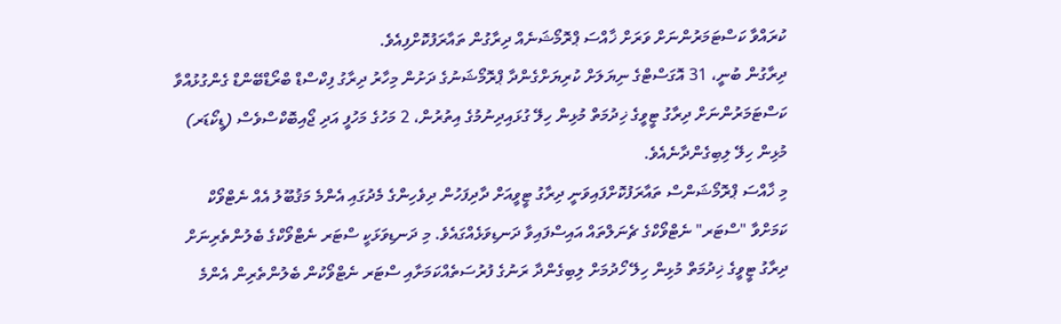ކުރައްވާ ކަސްޓަމަރުންނަށް ވަރަށް ޚާއްސަ ޕްރޮމޯޝަނެއް ދިރާގުން ތައާރަފުކޮށްފިއެވެ.
ދިރާގުން ބުނީ، 31 އޮގަސްޓްގެ ނިޔަލަށް ކުރިޔަށްގެންދާ ޕްރޮމޯޝަނުގެ ދަށުން މިހާރު ދިރާގު ފިކްސްޑް ބްރޯޑްބޭންޑް ގެންގުޅުއްވާ ކަސްޓަމަރުންނަށް ދިރާގު ޓީވީގެ ޚިދުމަތް މުޅިން ހިލޭ ގުޅައިދިނުމުގެ އިތުރުން، 2 މަހުގެ މަހުފީ އަދި ޖޯއިބޮކްސްވެސް (ޑީކޯޑަރ) މުޅިން ހިލޭ ލިބިގެންދާނެއެވެ.
މި ޚާއްސަ ޕްރޮމޯޝަންސް ތައާރަފުކޮށްފައިވަނީ ދިރާގު ޓީވީއަށް ދާދިފަހުން ދިވެހިންގެ މެދުގައި އެންމެ މަޤުބޫލު އެއް ނެޓްވޯކް ކަމަށްވާ "ސްޓަރ" ނެޓްވޯކްގެ ޗެނަލްތައް އައިސްފައިވާ ދަނޑިވަޅެއްގައެވެ. މި ދަނޑިވަޅަކީ ސްޓަރ ނެޓްވޯކްގެ ބެލުންތެރިނަށް ދިރާގު ޓީވީގެ ޚިދުމަތް މުޅިން ހިލޭ ހޯދުމަށް ލިބިގެންދާ ރަނުގެ ފުރުސަތެއްކަމަށާއި ސްޓަރ ނެޓްވޯކުން ބެލުންތެރިން އެންމެ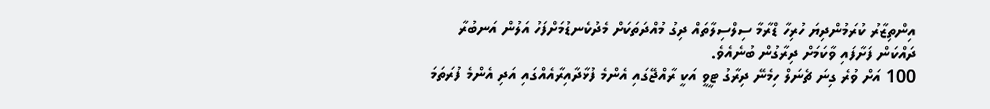އިންތިޒާރު ކުރަމުންދިޔަ ހުރިހާ ޑްރާމާ ސިލްސިލާތައް ދިގު މުއްދަތަކަށް މެދުކެނޑުމަށްފަހު އަލުން އަނބުރާ ދައްކަން ފަށާފައި ވާކަމަށް ދިރާގުން ބުނެއެވެ.
100 އަށް ވުރެ ގިނަ ޗެނަލް ހިމެނޭ ދިރާގު ޓީވީ އަކީ ރާއްޖޭގައި އެންމެ ފުޅާދާއިރާއެއްގައި އަދި އެންމެ ފުރަތަމަ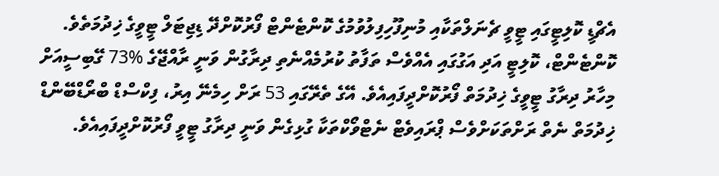އެޗްޑީ ކޮލިޓީގައި ޓީވީ ޗެނަލްތަކާއި މުނިފޫހިފިލުވުމުގެ ކޮންޓެންޓް ފޯރުކޮށްދޭ ޑިޖިޓަލް ޓީވީގެ ޚިދުމަތެވެ. ކޮންޓެންޓް، ކޮލިޓީ އަދި އަގުގައި އެއްވެސް ތަފާތު ކުރުމެއްނެތި ދިރާގުން ވަނީ ރާއްޖޭގެ %73 ގޭބިސީއަށް މިހާރު ދިރާގު ޓީވީގެ ޚިދުމަތް ފޯރުކޮށްދީފައިއެވެ. އޭގެ ތެރޭގައި 53 ރަށް ހިމެނޭ އިރު، ފިކްސްޑް ބްރޯޑްބޭންޑް ޚިދުމަތް ނެތް ރަށްތަކަށްވެސް ޕްރައިވެޓް ނެޓްވޯކްތަކާ ގުޅިގެން ވަނީ ދިރާގު ޓީވީ ފޯރުކޮށްދީފައިއެވެ.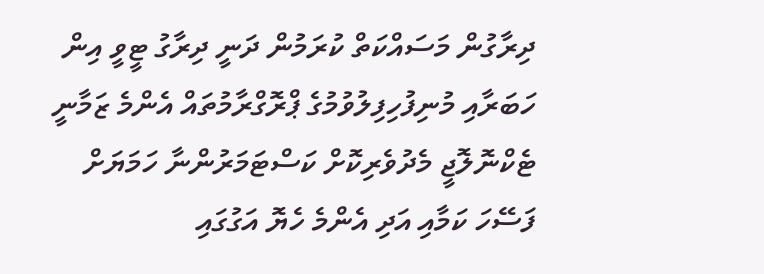ދިރާގުން މަސައްކަތް ކުރަމުން ދަނީ ދިރާގު ޓީވީ އިން ހަބަރާއި މުނިފުހިފިލުވުމުގެ ޕްރޮގްރާމުތައް އެންމެ ޒަމާނީ ޓެކްނޮލޮޖީ މެދުވެރިކޮށް ކަސްޓަމަރުންނާ ހަމަޔަށް ފަސޭހަ ކަމާއި އަދި އެންމެ ހެޔޮ އަގުގައި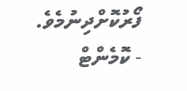ފޯރުކޮށްދިނުމެވެ.
- ކޮމެންޓް